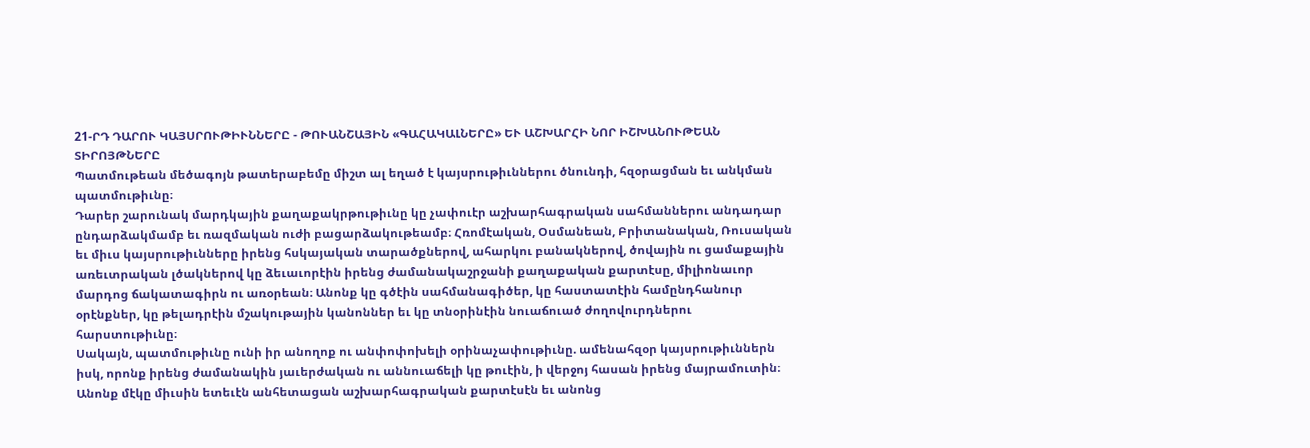21-ՐԴ ԴԱՐՈՒ ԿԱՅՍՐՈՒԹԻՒՆՆԵՐԸ - ԹՈՒԱՆՇԱՅԻՆ «ԳԱՀԱԿԱԼՆԵՐԸ» ԵՒ ԱՇԽԱՐՀԻ ՆՈՐ ԻՇԽԱՆՈՒԹԵԱՆ ՏԻՐՈՅԹՆԵՐԸ
Պատմութեան մեծագոյն թատերաբեմը միշտ ալ եղած է կայսրութիւններու ծնունդի, հզօրացման եւ անկման պատմութիւնը։
Դարեր շարունակ մարդկային քաղաքակրթութիւնը կը չափուէր աշխարհագրական սահմաններու անդադար ընդարձակմամբ եւ ռազմական ուժի բացարձակութեամբ։ Հռոմէական, Օսմանեան, Բրիտանական, Ռուսական եւ միւս կայսրութիւնները իրենց հսկայական տարածքներով, ահարկու բանակներով, ծովային ու ցամաքային առեւտրական լծակներով կը ձեւաւորէին իրենց ժամանակաշրջանի քաղաքական քարտէսը, միլիոնաւոր մարդոց ճակատագիրն ու առօրեան։ Անոնք կը գծէին սահմանագիծեր, կը հաստատէին համընդհանուր օրէնքներ, կը թելադրէին մշակութային կանոններ եւ կը տնօրինէին նուաճուած ժողովուրդներու հարստութիւնը։
Սակայն, պատմութիւնը ունի իր անողոք ու անփոփոխելի օրինաչափութիւնը. ամենահզօր կայսրութիւններն իսկ, որոնք իրենց ժամանակին յաւերժական ու աննուաճելի կը թուէին, ի վերջոյ հասան իրենց մայրամուտին։ Անոնք մէկը միւսին ետեւէն անհետացան աշխարհագրական քարտէսէն եւ անոնց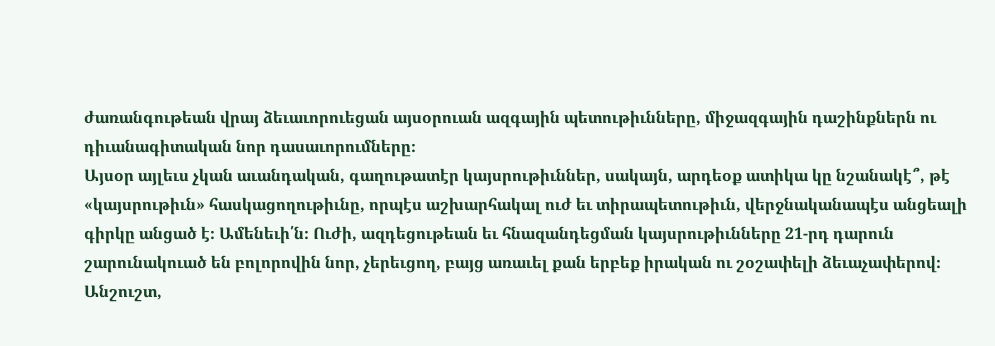ժառանգութեան վրայ ձեւաւորուեցան այսօրուան ազգային պետութիւնները, միջազգային դաշինքներն ու դիւանագիտական նոր դասաւորումները։
Այսօր այլեւս չկան աւանդական, գաղութատէր կայսրութիւններ, սակայն, արդեօք ատիկա կը նշանակէ՞, թէ «կայսրութիւն» հասկացողութիւնը, որպէս աշխարհակալ ուժ եւ տիրապետութիւն, վերջնականապէս անցեալի գիրկը անցած է։ Ամենեւի՛ն։ Ուժի, ազդեցութեան եւ հնազանդեցման կայսրութիւնները 21-րդ դարուն շարունակուած են բոլորովին նոր, չերեւցող, բայց առաւել քան երբեք իրական ու շօշափելի ձեւաչափերով։
Անշուշտ,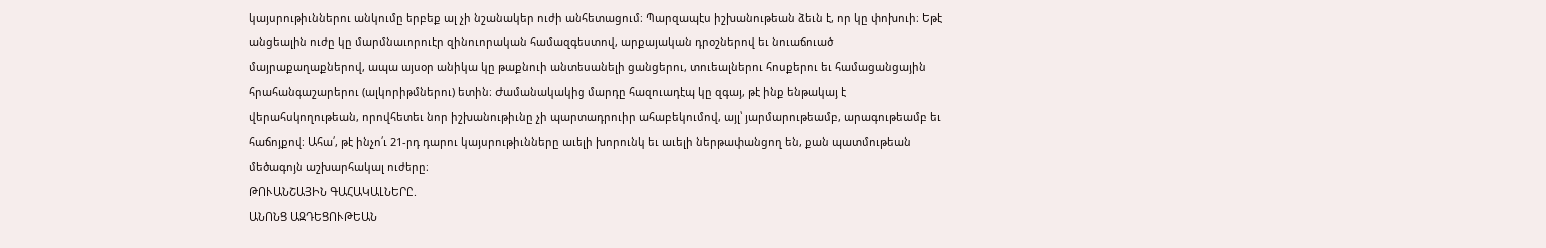կայսրութիւններու անկումը երբեք ալ չի նշանակեր ուժի անհետացում։ Պարզապէս իշխանութեան ձեւն է, որ կը փոխուի։ Եթէ անցեալին ուժը կը մարմնաւորուէր զինուորական համազգեստով, արքայական դրօշներով եւ նուաճուած մայրաքաղաքներով, ապա այսօր անիկա կը թաքնուի անտեսանելի ցանցերու, տուեալներու հոսքերու եւ համացանցային հրահանգաշարերու (ալկորիթմներու) ետին։ Ժամանակակից մարդը հազուադէպ կը զգայ, թէ ինք ենթակայ է վերահսկողութեան, որովհետեւ նոր իշխանութիւնը չի պարտադրուիր ահաբեկումով, այլ՝ յարմարութեամբ, արագութեամբ եւ հաճոյքով։ Ահա՛, թէ ինչո՛ւ 21-րդ դարու կայսրութիւնները աւելի խորունկ եւ աւելի ներթափանցող են, քան պատմութեան մեծագոյն աշխարհակալ ուժերը։
ԹՈՒԱՆՇԱՅԻՆ ԳԱՀԱԿԱԼՆԵՐԸ.
ԱՆՈՆՑ ԱԶԴԵՑՈՒԹԵԱՆ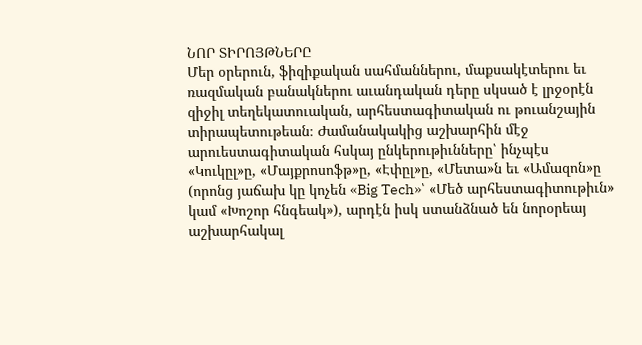ՆՈՐ ՏԻՐՈՅԹՆԵՐԸ
Մեր օրերուն, ֆիզիքական սահմաններու, մաքսակէտերու եւ ռազմական բանակներու աւանդական դերը սկսած է լրջօրէն զիջիլ տեղեկատուական, արհեստագիտական ու թուանշային տիրապետութեան։ Ժամանակակից աշխարհին մէջ արուեստագիտական հսկայ ընկերութիւնները՝ ինչպէս «Կուկըլ»ը, «Մայքրոսոֆթ»ը, «Էփըլ»ը, «Մետա»ն եւ «Ամազոն»ը (որոնց յաճախ կը կոչեն «Big Tech»՝ «Մեծ արհեստագիտութիւն» կամ «Խոշոր հնգեակ»), արդէն իսկ ստանձնած են նորօրեայ աշխարհակալ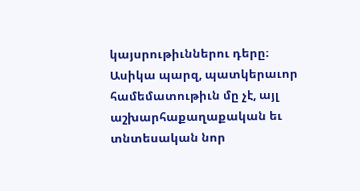կայսրութիւններու դերը։
Ասիկա պարզ, պատկերաւոր համեմատութիւն մը չէ, այլ աշխարհաքաղաքական եւ տնտեսական նոր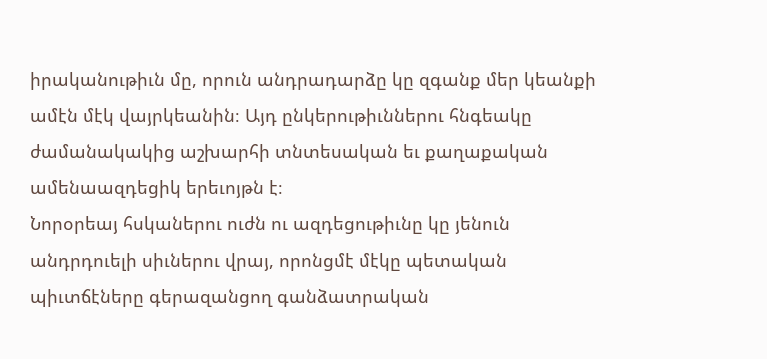իրականութիւն մը, որուն անդրադարձը կը զգանք մեր կեանքի ամէն մէկ վայրկեանին։ Այդ ընկերութիւններու հնգեակը ժամանակակից աշխարհի տնտեսական եւ քաղաքական ամենաազդեցիկ երեւոյթն է։
Նորօրեայ հսկաներու ուժն ու ազդեցութիւնը կը յենուն անդրդուելի սիւներու վրայ, որոնցմէ մէկը պետական պիւտճէները գերազանցող գանձատրական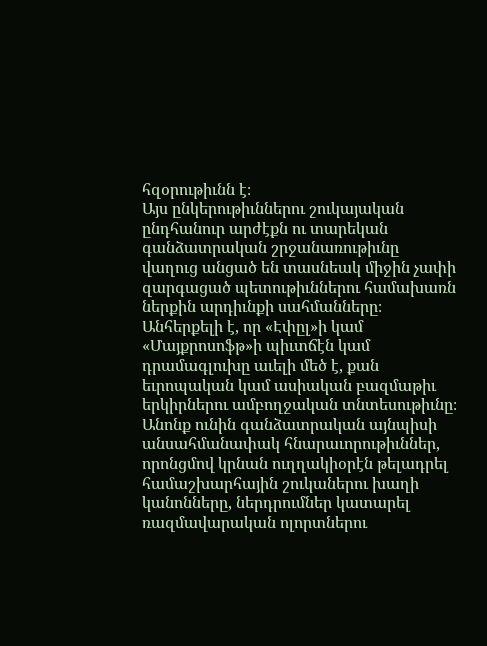հզօրութիւնն է։
Այս ընկերութիւններու շուկայական ընդհանուր արժէքն ու տարեկան գանձատրական շրջանառութիւնը վաղուց անցած են տասնեակ միջին չափի զարգացած պետութիւններու համախառն ներքին արդիւնքի սահմանները։ Անհերքելի է, որ «Էփըլ»ի կամ «Մայքրոսոֆթ»ի պիւտճէն կամ դրամագլուխը աւելի մեծ է, քան եւրոպական կամ ասիական բազմաթիւ երկիրներու ամբողջական տնտեսութիւնը։ Անոնք ունին գանձատրական այնպիսի անսահմանափակ հնարաւորութիւններ, որոնցմով կրնան ուղղակիօրէն թելադրել համաշխարհային շուկաներու խաղի կանոնները, ներդրումներ կատարել ռազմավարական ոլորտներու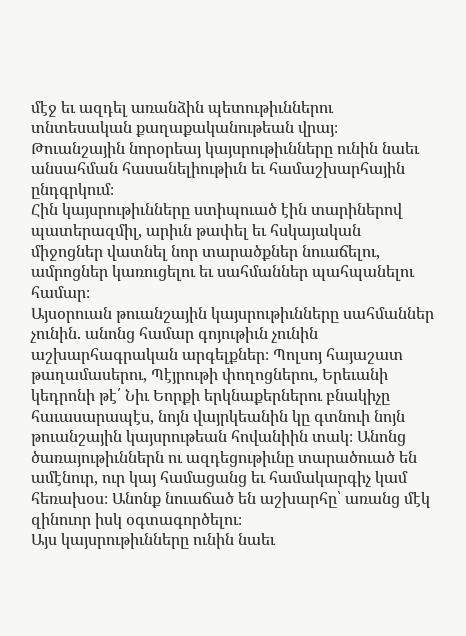մէջ եւ ազդել առանձին պետութիւններու տնտեսական քաղաքականութեան վրայ։
Թուանշային նորօրեայ կայսրութիւնները ունին նաեւ անսահման հասանելիութիւն եւ համաշխարհային ընդգրկում։
Հին կայսրութիւնները ստիպուած էին տարիներով պատերազմիլ, արիւն թափել եւ հսկայական միջոցներ վատնել նոր տարածքներ նուաճելու, ամրոցներ կառուցելու եւ սահմաններ պահպանելու համար։
Այսօրուան թուանշային կայսրութիւնները սահմաններ չունին. անոնց համար գոյութիւն չունին աշխարհագրական արգելքներ։ Պոլսոյ հայաշատ թաղամասերու, Պէյրութի փողոցներու, Երեւանի կեդրոնի թէ՛ Նիւ Եորքի երկնաքերներու բնակիչը հաւասարապէս, նոյն վայրկեանին կը գտնուի նոյն թուանշային կայսրութեան հովանիին տակ։ Անոնց ծառայութիւններն ու ազդեցութիւնը տարածուած են ամէնուր, ուր կայ համացանց եւ համակարգիչ կամ հեռախօս։ Անոնք նուաճած են աշխարհը՝ առանց մէկ զինուոր իսկ օգտագործելու։
Այս կայսրութիւնները ունին նաեւ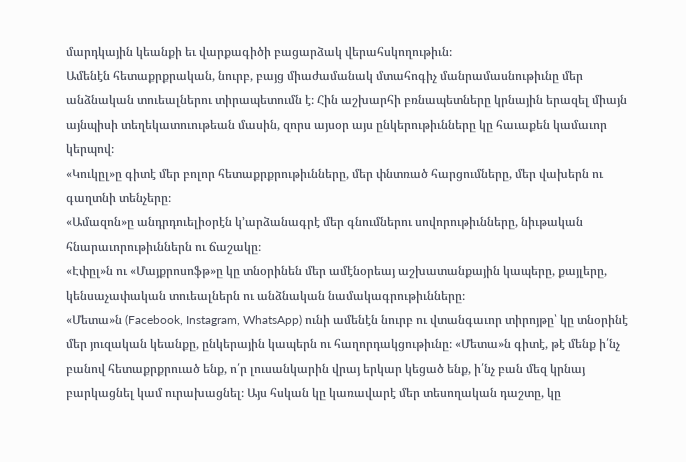մարդկային կեանքի եւ վարքագիծի բացարձակ վերահսկողութիւն։
Ամենէն հետաքրքրական, նուրբ, բայց միաժամանակ մտահոգիչ մանրամասնութիւնը մեր անձնական տուեալներու տիրապետումն է։ Հին աշխարհի բռնապետները կրնային երազել միայն այնպիսի տեղեկատուութեան մասին, զորս այսօր այս ընկերութիւնները կը հաւաքեն կամաւոր կերպով։
«Կուկըլ»ը գիտէ մեր բոլոր հետաքրքրութիւնները, մեր փնտռած հարցումները, մեր վախերն ու գաղտնի տենչերը։
«Ամազոն»ը անդրդուելիօրէն կ՚արձանագրէ մեր գնումներու սովորութիւնները, նիւթական հնարաւորութիւններն ու ճաշակը։
«Էփըլ»ն ու «Մայքրոսոֆթ»ը կը տնօրինեն մեր ամէնօրեայ աշխատանքային կապերը, քայլերը, կենսաչափական տուեալներն ու անձնական նամակագրութիւնները։
«Մետա»ն (Facebook, Instagram, WhatsApp) ունի ամենէն նուրբ ու վտանգաւոր տիրոյթը՝ կը տնօրինէ մեր յուզական կեանքը, ընկերային կապերն ու հաղորդակցութիւնը։ «Մետա»ն գիտէ, թէ մենք ի՛նչ բանով հետաքրքրուած ենք, ո՛ր լուսանկարին վրայ երկար կեցած ենք, ի՛նչ բան մեզ կրնայ բարկացնել կամ ուրախացնել։ Այս հսկան կը կառավարէ մեր տեսողական դաշտը, կը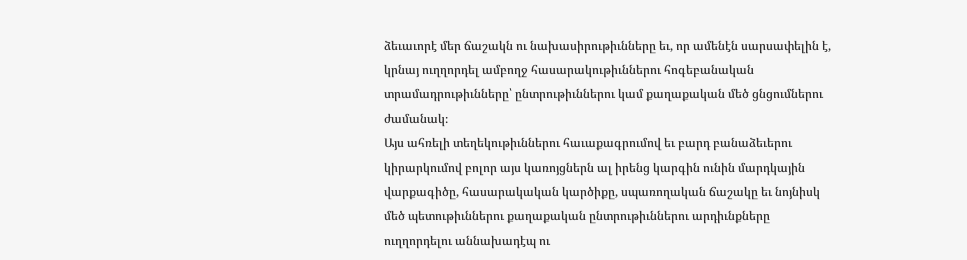ձեւաւորէ մեր ճաշակն ու նախասիրութիւնները եւ, որ ամենէն սարսափելին է, կրնայ ուղղորդել ամբողջ հասարակութիւններու հոգեբանական տրամադրութիւնները՝ ընտրութիւններու կամ քաղաքական մեծ ցնցումներու ժամանակ։
Այս ահռելի տեղեկութիւններու հաւաքագրումով եւ բարդ բանաձեւերու կիրարկումով բոլոր այս կառոյցներն ալ իրենց կարգին ունին մարդկային վարքագիծը, հասարակական կարծիքը, սպառողական ճաշակը եւ նոյնիսկ մեծ պետութիւններու քաղաքական ընտրութիւններու արդիւնքները ուղղորդելու աննախադէպ ու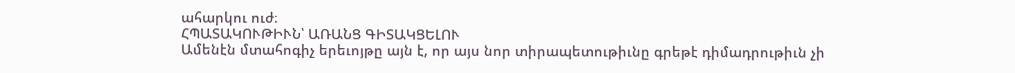ահարկու ուժ։
ՀՊԱՏԱԿՈՒԹԻՒՆ՝ ԱՌԱՆՑ ԳԻՏԱԿՑԵԼՈՒ
Ամենէն մտահոգիչ երեւոյթը այն է, որ այս նոր տիրապետութիւնը գրեթէ դիմադրութիւն չի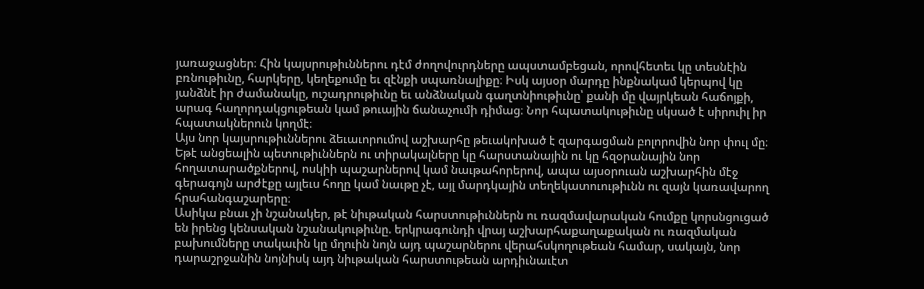յառաջացներ։ Հին կայսրութիւններու դէմ ժողովուրդները ապստամբեցան, որովհետեւ կը տեսնէին բռնութիւնը, հարկերը, կեղեքումը եւ զէնքի սպառնալիքը։ Իսկ այսօր մարդը ինքնակամ կերպով կը յանձնէ իր ժամանակը, ուշադրութիւնը եւ անձնական գաղտնիութիւնը՝ քանի մը վայրկեան հաճոյքի, արագ հաղորդակցութեան կամ թուային ճանաչումի դիմաց։ Նոր հպատակութիւնը սկսած է սիրուիլ իր հպատակներուն կողմէ։
Այս նոր կայսրութիւններու ձեւաւորումով աշխարհը թեւակոխած է զարգացման բոլորովին նոր փուլ մը։ Եթէ անցեալին պետութիւններն ու տիրակալները կը հարստանային ու կը հզօրանային նոր հողատարածքներով, ոսկիի պաշարներով կամ նաւթահորերով, ապա այսօրուան աշխարհին մէջ գերագոյն արժէքը այլեւս հողը կամ նաւթը չէ, այլ մարդկային տեղեկատուութիւնն ու զայն կառավարող հրահանգաշարերը։
Ասիկա բնաւ չի նշանակեր, թէ նիւթական հարստութիւններն ու ռազմավարական հումքը կորսնցուցած են իրենց կենսական նշանակութիւնը. երկրագունդի վրայ աշխարհաքաղաքական ու ռազմական բախումները տակաւին կը մղուին նոյն այդ պաշարներու վերահսկողութեան համար, սակայն, նոր դարաշրջանին նոյնիսկ այդ նիւթական հարստութեան արդիւնաւէտ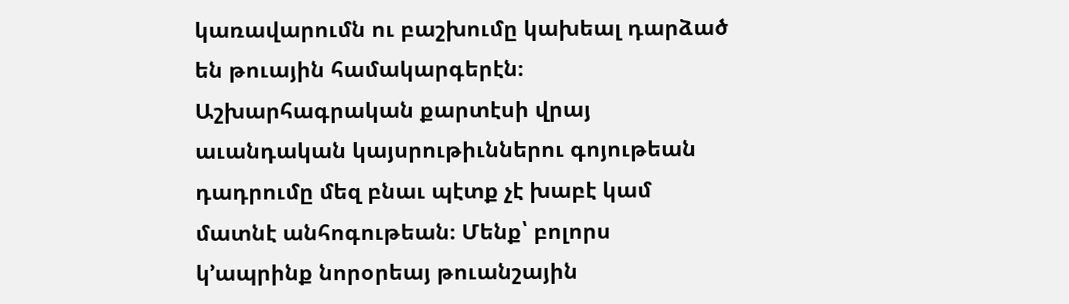կառավարումն ու բաշխումը կախեալ դարձած են թուային համակարգերէն։
Աշխարհագրական քարտէսի վրայ աւանդական կայսրութիւններու գոյութեան դադրումը մեզ բնաւ պէտք չէ խաբէ կամ մատնէ անհոգութեան։ Մենք՝ բոլորս կ՚ապրինք նորօրեայ թուանշային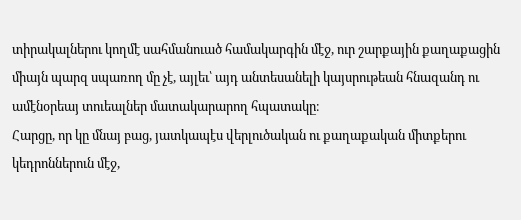տիրակալներու կողմէ սահմանուած համակարգին մէջ, ուր շարքային քաղաքացին միայն պարզ սպառող մը չէ, այլեւ՝ այդ անտեսանելի կայսրութեան հնազանդ ու ամէնօրեայ տուեալներ մատակարարող հպատակը։
Հարցը, որ կը մնայ բաց, յատկապէս վերլուծական ու քաղաքական միտքերու կեդրոններուն մէջ,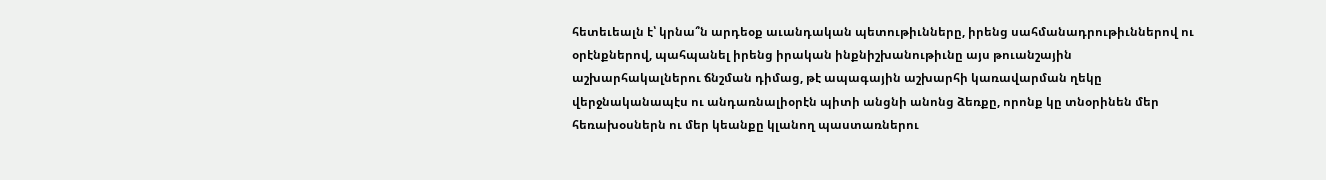հետեւեալն է՝ կրնա՞ն արդեօք աւանդական պետութիւնները, իրենց սահմանադրութիւններով ու օրէնքներով, պահպանել իրենց իրական ինքնիշխանութիւնը այս թուանշային աշխարհակալներու ճնշման դիմաց, թէ ապագային աշխարհի կառավարման ղեկը վերջնականապէս ու անդառնալիօրէն պիտի անցնի անոնց ձեռքը, որոնք կը տնօրինեն մեր հեռախօսներն ու մեր կեանքը կլանող պաստառներու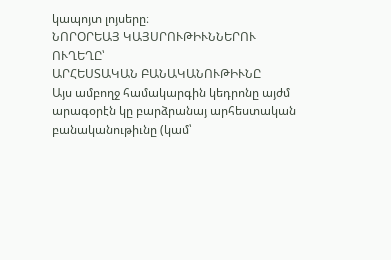կապոյտ լոյսերը։
ՆՈՐՕՐԵԱՅ ԿԱՅՍՐՈՒԹԻՒՆՆԵՐՈՒ ՈՒՂԵՂԸ՝
ԱՐՀԵՍՏԱԿԱՆ ԲԱՆԱԿԱՆՈՒԹԻՒՆԸ
Այս ամբողջ համակարգին կեդրոնը այժմ արագօրէն կը բարձրանայ արհեստական բանականութիւնը (կամ՝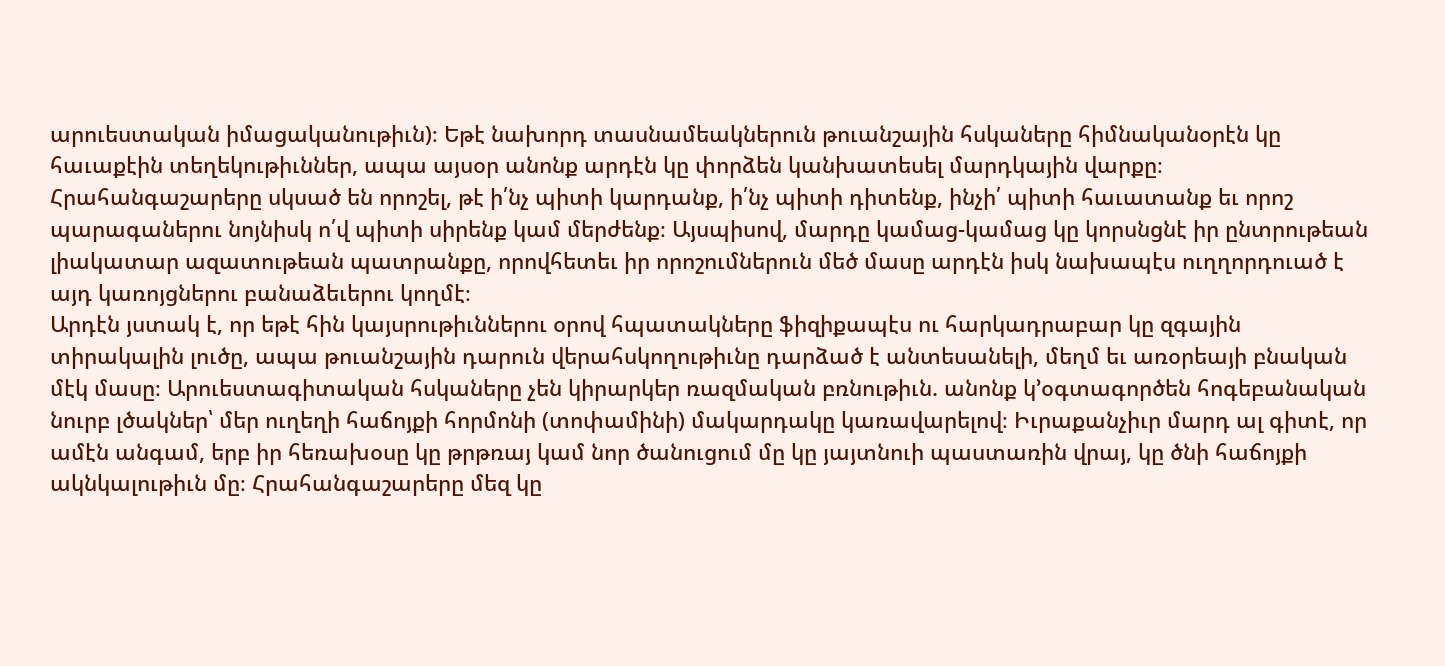արուեստական իմացականութիւն)։ Եթէ նախորդ տասնամեակներուն թուանշային հսկաները հիմնականօրէն կը հաւաքէին տեղեկութիւններ, ապա այսօր անոնք արդէն կը փորձեն կանխատեսել մարդկային վարքը։ Հրահանգաշարերը սկսած են որոշել, թէ ի՛նչ պիտի կարդանք, ի՛նչ պիտի դիտենք, ինչի՛ պիտի հաւատանք եւ որոշ պարագաներու նոյնիսկ ո՛վ պիտի սիրենք կամ մերժենք։ Այսպիսով, մարդը կամաց-կամաց կը կորսնցնէ իր ընտրութեան լիակատար ազատութեան պատրանքը, որովհետեւ իր որոշումներուն մեծ մասը արդէն իսկ նախապէս ուղղորդուած է այդ կառոյցներու բանաձեւերու կողմէ։
Արդէն յստակ է, որ եթէ հին կայսրութիւններու օրով հպատակները ֆիզիքապէս ու հարկադրաբար կը զգային տիրակալին լուծը, ապա թուանշային դարուն վերահսկողութիւնը դարձած է անտեսանելի, մեղմ եւ առօրեայի բնական մէկ մասը։ Արուեստագիտական հսկաները չեն կիրարկեր ռազմական բռնութիւն. անոնք կ՚օգտագործեն հոգեբանական նուրբ լծակներ՝ մեր ուղեղի հաճոյքի հորմոնի (տոփամինի) մակարդակը կառավարելով։ Իւրաքանչիւր մարդ ալ գիտէ, որ ամէն անգամ, երբ իր հեռախօսը կը թրթռայ կամ նոր ծանուցում մը կը յայտնուի պաստառին վրայ, կը ծնի հաճոյքի ակնկալութիւն մը։ Հրահանգաշարերը մեզ կը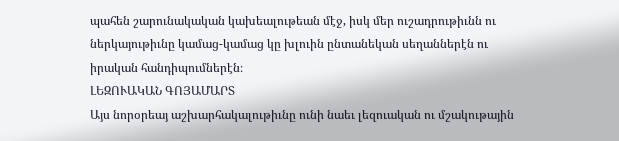պահեն շարունակական կախեալութեան մէջ, իսկ մեր ուշադրութիւնն ու ներկայութիւնը կամաց-կամաց կը խլուին ընտանեկան սեղաններէն ու իրական հանդիպումներէն։
ԼԵԶՈՒԱԿԱՆ ԳՈՅԱՄԱՐՏ
Այս նորօրեայ աշխարհակալութիւնը ունի նաեւ լեզուական ու մշակութային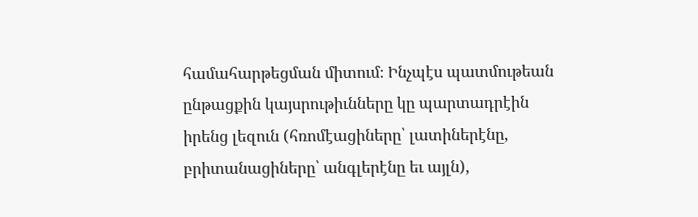համահարթեցման միտում։ Ինչպէս պատմութեան ընթացքին կայսրութիւնները կը պարտադրէին իրենց լեզուն (հռոմէացիները՝ լատիներէնը, բրիտանացիները՝ անգլերէնը եւ այլն),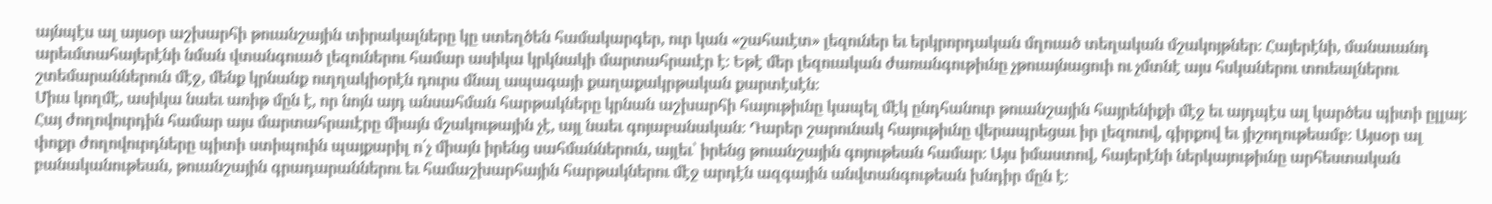այնպէս ալ այսօր աշխարհի թուանշային տիրակալները կը ստեղծեն համակարգեր, ուր կան «շահաւէտ» լեզուներ եւ երկրորդական մղուած տեղական մշակոյթներ։ Հայերէնի, մանաւանդ արեւմտահայերէնի նման վտանգուած լեզուներու համար ասիկա կրկնակի մարտահրաւէր է։ Եթէ մեր լեզուական ժառանգութիւնը չթուայնացուի ու չմտնէ այս հսկաներու տուեալներու շտեմարաններուն մէջ, մենք կրնանք ուղղակիօրէն դուրս մնալ ապագայի քաղաքակրթական քարտէսէն։
Միւս կողմէ, ասիկա նաեւ առիթ մըն է, որ նոյն այդ անսահման հարթակները կրնան աշխարհի հայութիւնը կապել մէկ ընդհանուր թուանշային հայրենիքի մէջ եւ այդպէս ալ կարծես պիտի ըլլայ։
Հայ ժողովուրդին համար այս մարտահրաւէրը միայն մշակութային չէ, այլ նաեւ գոյաբանական։ Դարեր շարունակ հայութիւնը վերապրեցաւ իր լեզուով, գիրքով եւ յիշողութեամբ։ Այսօր ալ փոքր ժողովուրդները պիտի ստիպուին պայքարիլ ո՛չ միայն իրենց սահմաններուն, այլեւ՝ իրենց թուանշային գոյութեան համար։ Այս իմաստով, հայերէնի ներկայութիւնը արհեստական բանականութեան, թուանշային գրադարաններու եւ համաշխարհային հարթակներու մէջ արդէն ազգային անվտանգութեան խնդիր մըն է։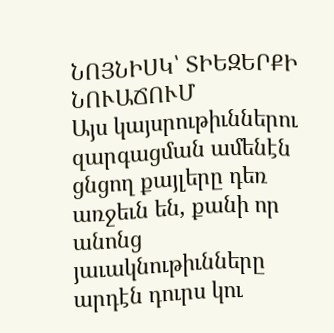ՆՈՅՆԻՍԿ՝ ՏԻԵԶԵՐՔԻ ՆՈՒԱՃՈՒՄ
Այս կայսրութիւններու զարգացման ամենէն ցնցող քայլերը դեռ առջեւն են, քանի որ անոնց յաւակնութիւնները արդէն դուրս կու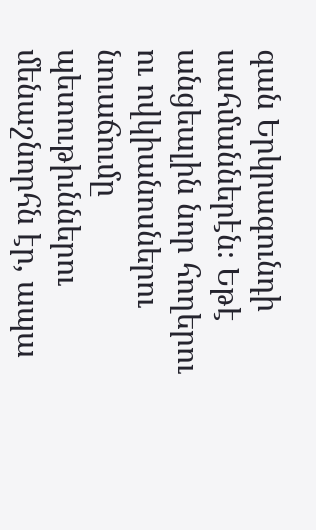գան Երկրագունդի սահմաններէն։ Եթէ անցեալին նոր հողերու ու ովկիանոսներու նուաճումը պետութիւններու մենաշնորհն էր, ապա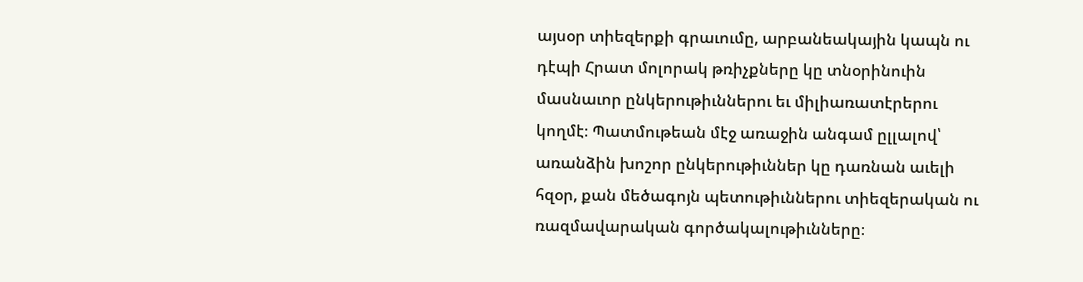այսօր տիեզերքի գրաւումը, արբանեակային կապն ու դէպի Հրատ մոլորակ թռիչքները կը տնօրինուին մասնաւոր ընկերութիւններու եւ միլիառատէրերու կողմէ։ Պատմութեան մէջ առաջին անգամ ըլլալով՝ առանձին խոշոր ընկերութիւններ կը դառնան աւելի հզօր, քան մեծագոյն պետութիւններու տիեզերական ու ռազմավարական գործակալութիւնները։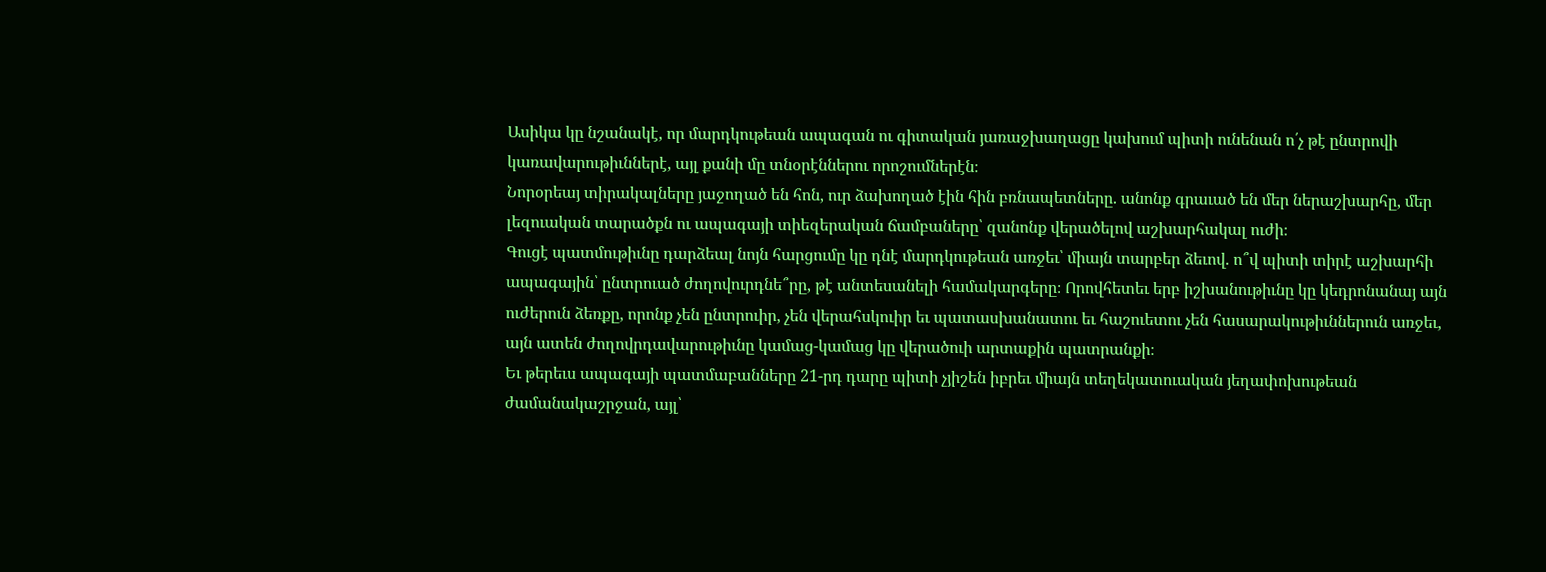Ասիկա կը նշանակէ, որ մարդկութեան ապագան ու գիտական յառաջխաղացը կախում պիտի ունենան ո՛չ թէ ընտրովի կառավարութիւններէ, այլ քանի մը տնօրէններու որոշումներէն։
Նորօրեայ տիրակալները յաջողած են հոն, ուր ձախողած էին հին բռնապետները. անոնք գրաւած են մեր ներաշխարհը, մեր լեզուական տարածքն ու ապագայի տիեզերական ճամբաները՝ զանոնք վերածելով աշխարհակալ ուժի։
Գուցէ պատմութիւնը դարձեալ նոյն հարցումը կը դնէ մարդկութեան առջեւ՝ միայն տարբեր ձեւով. ո՞վ պիտի տիրէ աշխարհի ապագային՝ ընտրուած ժողովուրդնե՞րը, թէ անտեսանելի համակարգերը։ Որովհետեւ երբ իշխանութիւնը կը կեդրոնանայ այն ուժերուն ձեռքը, որոնք չեն ընտրուիր, չեն վերահսկուիր եւ պատասխանատու եւ հաշուետու չեն հասարակութիւններուն առջեւ, այն ատեն ժողովրդավարութիւնը կամաց-կամաց կը վերածուի արտաքին պատրանքի։
Եւ թերեւս ապագայի պատմաբանները 21-րդ դարը պիտի չյիշեն իբրեւ միայն տեղեկատուական յեղափոխութեան ժամանակաշրջան, այլ՝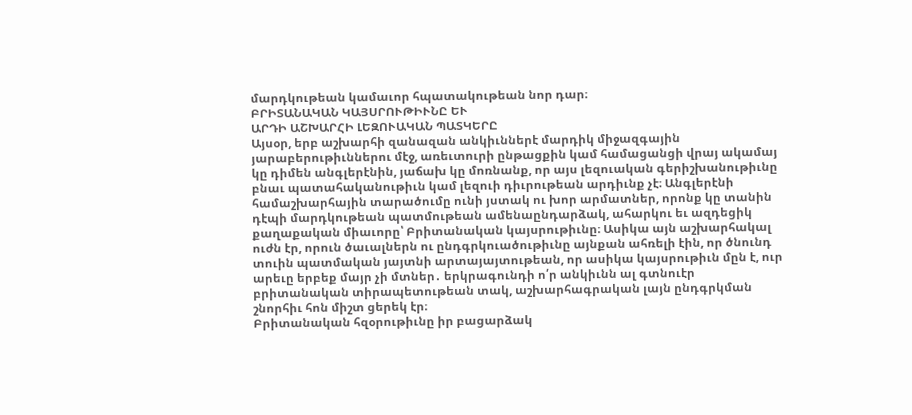մարդկութեան կամաւոր հպատակութեան նոր դար։
ԲՐԻՏԱՆԱԿԱՆ ԿԱՅՍՐՈՒԹԻՒՆԸ ԵՒ
ԱՐԴԻ ԱՇԽԱՐՀԻ ԼԵԶՈՒԱԿԱՆ ՊԱՏԿԵՐԸ
Այսօր, երբ աշխարհի զանազան անկիւններէ մարդիկ միջազգային յարաբերութիւններու մէջ, առեւտուրի ընթացքին կամ համացանցի վրայ ակամայ կը դիմեն անգլերէնին, յաճախ կը մոռնանք, որ այս լեզուական գերիշխանութիւնը բնաւ պատահականութիւն կամ լեզուի դիւրութեան արդիւնք չէ։ Անգլերէնի համաշխարհային տարածումը ունի յստակ ու խոր արմատներ, որոնք կը տանին դէպի մարդկութեան պատմութեան ամենաընդարձակ, ահարկու եւ ազդեցիկ քաղաքական միաւորը՝ Բրիտանական կայսրութիւնը։ Ասիկա այն աշխարհակալ ուժն էր, որուն ծաւալներն ու ընդգրկուածութիւնը այնքան ահռելի էին, որ ծնունդ տուին պատմական յայտնի արտայայտութեան, որ ասիկա կայսրութիւն մըն է, ուր արեւը երբեք մայր չի մտներ․ երկրագունդի ո՛ր անկիւնն ալ գտնուէր բրիտանական տիրապետութեան տակ, աշխարհագրական լայն ընդգրկման շնորհիւ հոն միշտ ցերեկ էր։
Բրիտանական հզօրութիւնը իր բացարձակ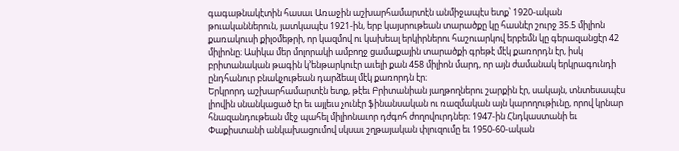գագաթնակէտին հասաւ Առաջին աշխարհամարտէն անմիջապէս ետք՝ 1920-ական թուականներուն, յատկապէս 1921-ին, երբ կայսրութեան տարածքը կը հասնէր շուրջ 35.5 միլիոն քառակուսի քիլօմեթրի, որ կազմով ու կախեալ երկիրներու հաշուարկով երբեմն կը գերազանցէր 42 միլիոնը։ Ասիկա մեր մոլորակի ամբողջ ցամաքային տարածքի գրեթէ մէկ քառորդն էր, իսկ բրիտանական թագին կ՚ենթարկուէր աւելի քան 458 միլիոն մարդ, որ այն ժամանակ երկրագունդի ընդհանուր բնակչութեան դարձեալ մէկ քառորդն էր։
Երկրորդ աշխարհամարտէն ետք, թէեւ Բրիտանիան յաղթողներու շարքին էր, սակայն, տնտեսապէս լիովին սնանկացած էր եւ այլեւս չունէր ֆինանսական ու ռազմական այն կարողութիւնը, որով կրնար հնազանդութեան մէջ պահել միլիոնաւոր դժգոհ ժողովուրդներ։ 1947-ին Հնդկաստանի եւ Փաքիստանի անկախացումով սկսաւ շղթայական փլուզումը եւ 1950-60-ական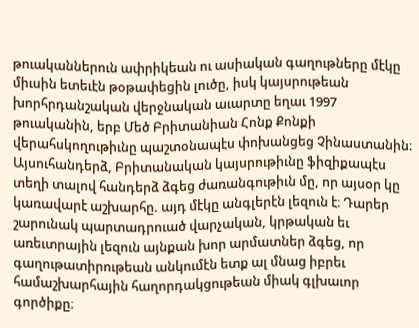թուականներուն ափրիկեան ու ասիական գաղութները մէկը միւսին ետեւէն թօթափեցին լուծը, իսկ կայսրութեան խորհրդանշական վերջնական աւարտը եղաւ 1997 թուականին, երբ Մեծ Բրիտանիան Հոնք Քոնքի վերահսկողութիւնը պաշտօնապէս փոխանցեց Չինաստանին։
Այսուհանդերձ, Բրիտանական կայսրութիւնը ֆիզիքապէս տեղի տալով հանդերձ ձգեց ժառանգութիւն մը, որ այսօր կը կառավարէ աշխարհը. այդ մէկը անգլերէն լեզուն է։ Դարեր շարունակ պարտադրուած վարչական, կրթական եւ առեւտրային լեզուն այնքան խոր արմատներ ձգեց, որ գաղութատիրութեան անկումէն ետք ալ մնաց իբրեւ համաշխարհային հաղորդակցութեան միակ գլխաւոր գործիքը։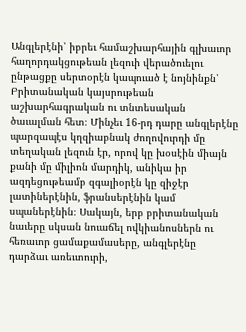Անգլերէնի՝ իբրեւ համաշխարհային գլխաւոր հաղորդակցութեան լեզուի վերածուելու ընթացքը սերտօրէն կապուած է նոյնինքն՝ Բրիտանական կայսրութեան աշխարհագրական ու տնտեսական ծաւալման հետ։ Մինչեւ 16-րդ դարը անգլերէնը պարզապէս կղզիաբնակ ժողովուրդի մը տեղական լեզուն էր, որով կը խօսէին միայն քանի մը միլիոն մարդիկ, անիկա իր ազդեցութեամբ զգալիօրէն կը զիջէր լատիներէնին, ֆրանսերէնին կամ սպաներէնին։ Սակայն, երբ բրիտանական նաւերը սկսան նուաճել ովկիանոսներն ու հեռաւոր ցամաքամասերը, անգլերէնը դարձաւ առեւտուրի,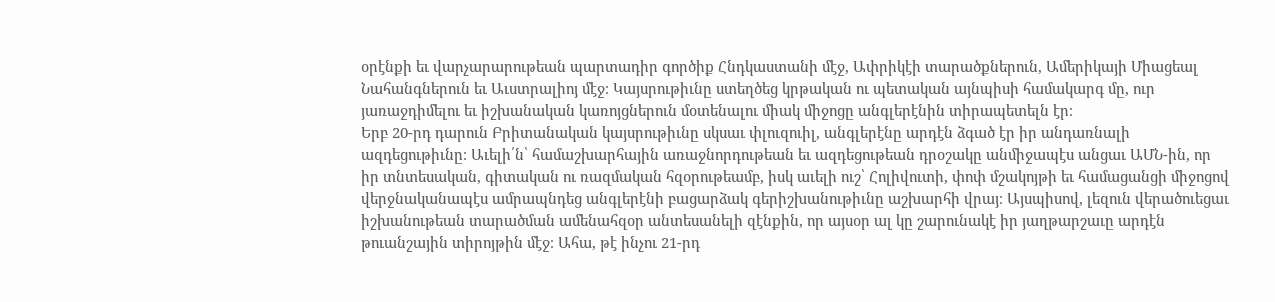օրէնքի եւ վարչարարութեան պարտադիր գործիք Հնդկաստանի մէջ, Ափրիկէի տարածքներուն, Ամերիկայի Միացեալ Նահանգներուն եւ Աւստրալիոյ մէջ։ Կայսրութիւնը ստեղծեց կրթական ու պետական այնպիսի համակարգ մը, ուր յառաջդիմելու եւ իշխանական կառոյցներուն մօտենալու միակ միջոցը անգլերէնին տիրապետելն էր։
Երբ 20-րդ դարուն Բրիտանական կայսրութիւնը սկսաւ փլուզուիլ, անգլերէնը արդէն ձգած էր իր անդառնալի ազդեցութիւնը։ Աւելի՛ն՝ համաշխարհային առաջնորդութեան եւ ազդեցութեան դրօշակը անմիջապէս անցաւ ԱՄՆ-ին, որ իր տնտեսական, գիտական ու ռազմական հզօրութեամբ, իսկ աւելի ուշ՝ Հոլիվուտի, փոփ մշակոյթի եւ համացանցի միջոցով վերջնականապէս ամրապնդեց անգլերէնի բացարձակ գերիշխանութիւնը աշխարհի վրայ։ Այսպիսով, լեզուն վերածուեցաւ իշխանութեան տարածման ամենահզօր անտեսանելի զէնքին, որ այսօր ալ կը շարունակէ իր յաղթարշաւը արդէն թուանշային տիրոյթին մէջ։ Ահա, թէ ինչու 21-րդ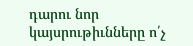դարու նոր կայսրութիւնները ո՛չ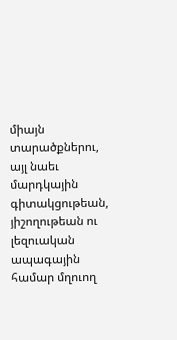միայն տարածքներու, այլ նաեւ մարդկային գիտակցութեան, յիշողութեան ու լեզուական ապագային համար մղուող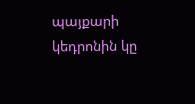պայքարի կեդրոնին կը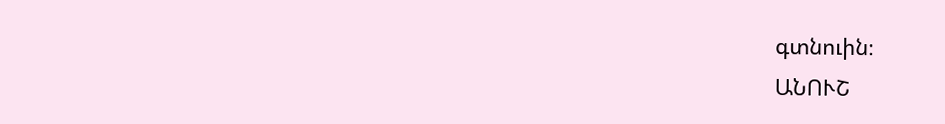գտնուին։
ԱՆՈՒՇ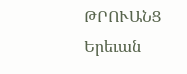ԹՐՈՒԱՆՑ
Երեւան